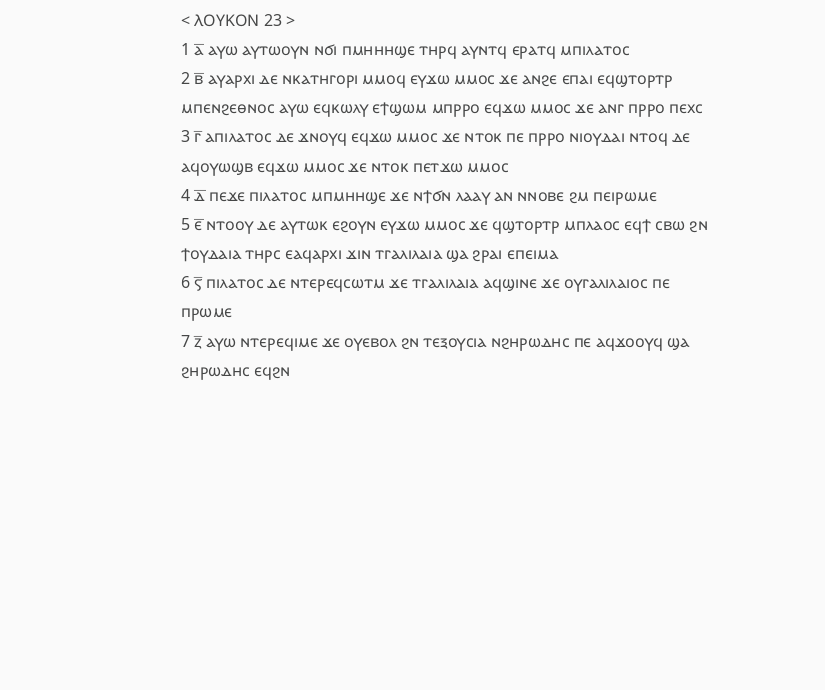< ⲖⲞⲨⲔⲞⲚ 23 >
1 ⲁ̅ ⲁⲩⲱ ⲁⲩⲧⲱⲟⲩⲛ ⲛϭⲓ ⲡⲙⲏⲏⲏϣⲉ ⲧⲏⲣϥ ⲁⲩⲛⲧϥ ⲉⲣⲁⲧϥ ⲙⲡⲓⲗⲁⲧⲟⲥ
2 ⲃ̅ ⲁⲩⲁⲣⲭⲓ ⲇⲉ ⲛⲕⲁⲧⲏⲅⲟⲣⲓ ⲙⲙⲟϥ ⲉⲩϫⲱ ⲙⲙⲟⲥ ϫⲉ ⲁⲛϩⲉ ⲉⲡⲁⲓ ⲉϥϣⲧⲟⲣⲧⲣ ⲙⲡⲉⲛϩⲉⲑⲛⲟⲥ ⲁⲩⲱ ⲉϥⲕⲱⲗⲩ ⲉϯϣⲱⲙ ⲙⲡⲣⲣⲟ ⲉϥϫⲱ ⲙⲙⲟⲥ ϫⲉ ⲁⲛⲅ ⲡⲣⲣⲟ ⲡⲉⲭⲥ
3 ⲅ̅ ⲁⲡⲓⲗⲁⲧⲟⲥ ⲇⲉ ϫⲛⲟⲩϥ ⲉϥϫⲱ ⲙⲙⲟⲥ ϫⲉ ⲛⲧⲟⲕ ⲡⲉ ⲡⲣⲣⲟ ⲛⲓⲟⲩⲇⲁⲓ ⲛⲧⲟϥ ⲇⲉ ⲁϥⲟⲩⲱϣⲃ ⲉϥϫⲱ ⲙⲙⲟⲥ ϫⲉ ⲛⲧⲟⲕ ⲡⲉⲧϫⲱ ⲙⲙⲟⲥ
4 ⲇ̅ ⲡⲉϫⲉ ⲡⲓⲗⲁⲧⲟⲥ ⲙⲡⲙⲏⲏϣⲉ ϫⲉ ⲛϯϭⲛ ⲗⲁⲁⲩ ⲁⲛ ⲛⲛⲟⲃⲉ ϩⲙ ⲡⲉⲓⲣⲱⲙⲉ
5 ⲉ̅ ⲛⲧⲟⲟⲩ ⲇⲉ ⲁⲩⲧⲱⲕ ⲉϩⲟⲩⲛ ⲉⲩϫⲱ ⲙⲙⲟⲥ ϫⲉ ϥϣⲧⲟⲣⲧⲣ ⲙⲡⲗⲁⲟⲥ ⲉϥϯ ⲥⲃⲱ ϩⲛ ϯⲟⲩⲇⲁⲓⲁ ⲧⲏⲣⲥ ⲉⲁϥⲁⲣⲭⲓ ϫⲓⲛ ⲧⲅⲁⲗⲓⲗⲁⲓⲁ ϣⲁ ϩⲣⲁⲓ ⲉⲡⲉⲓⲙⲁ
6 ⲋ̅ ⲡⲓⲗⲁⲧⲟⲥ ⲇⲉ ⲛⲧⲉⲣⲉϥⲥⲱⲧⲙ ϫⲉ ⲧⲅⲁⲗⲓⲗⲁⲓⲁ ⲁϥϣⲓⲛⲉ ϫⲉ ⲟⲩⲅⲁⲗⲓⲗⲁⲓⲟⲥ ⲡⲉ ⲡⲣⲱⲙⲉ
7 ⲍ̅ ⲁⲩⲱ ⲛⲧⲉⲣⲉϥⲓⲙⲉ ϫⲉ ⲟⲩⲉⲃⲟⲗ ϩⲛ ⲧⲉⲝⲟⲩⲥⲓⲁ ⲛϩⲏⲣⲱⲇⲏⲥ ⲡⲉ ⲁϥϫⲟⲟⲩϥ ϣⲁ ϩⲏⲣⲱⲇⲏⲥ ⲉϥϩⲛ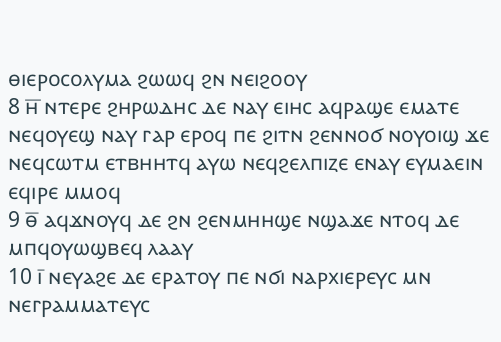ⲑⲓⲉⲣⲟⲥⲟⲗⲩⲙⲁ ϩⲱⲱϥ ϩⲛ ⲛⲉⲓϩⲟⲟⲩ
8 ⲏ̅ ⲛⲧⲉⲣⲉ ϩⲏⲣⲱⲇⲏⲥ ⲇⲉ ⲛⲁⲩ ⲉⲓⲏⲥ ⲁϥⲣⲁϣⲉ ⲉⲙⲁⲧⲉ ⲛⲉϥⲟⲩⲉϣ ⲛⲁⲩ ⲅⲁⲣ ⲉⲣⲟϥ ⲡⲉ ϩⲓⲧⲛ ϩⲉⲛⲛⲟϭ ⲛⲟⲩⲟⲓϣ ϫⲉ ⲛⲉϥⲥⲱⲧⲙ ⲉⲧⲃⲏⲏⲧϥ ⲁⲩⲱ ⲛⲉϥϩⲉⲗⲡⲓⲍⲉ ⲉⲛⲁⲩ ⲉⲩⲙⲁⲉⲓⲛ ⲉϥⲓⲣⲉ ⲙⲙⲟϥ
9 ⲑ̅ ⲁϥϫⲛⲟⲩϥ ⲇⲉ ϩⲛ ϩⲉⲛⲙⲏⲏϣⲉ ⲛϣⲁϫⲉ ⲛⲧⲟϥ ⲇⲉ ⲙⲡϥⲟⲩⲱϣⲃⲉϥ ⲗⲁⲁⲩ
10 ⲓ̅ ⲛⲉⲩⲁϩⲉ ⲇⲉ ⲉⲣⲁⲧⲟⲩ ⲡⲉ ⲛϭⲓ ⲛⲁⲣⲭⲓⲉⲣⲉⲩⲥ ⲙⲛ ⲛⲉⲅⲣⲁⲙⲙⲁⲧⲉⲩⲥ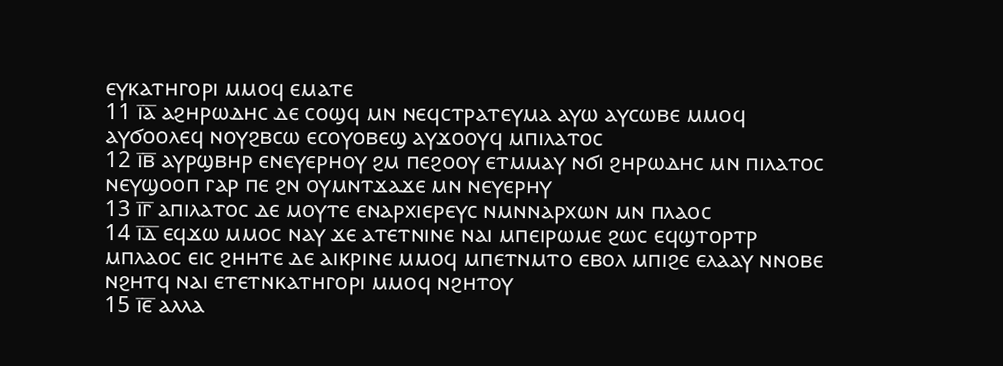ⲉⲩⲕⲁⲧⲏⲅⲟⲣⲓ ⲙⲙⲟϥ ⲉⲙⲁⲧⲉ
11 ⲓ̅ⲁ̅ ⲁϩⲏⲣⲱⲇⲏⲥ ⲇⲉ ⲥⲟϣϥ ⲙⲛ ⲛⲉϥⲥⲧⲣⲁⲧⲉⲩⲙⲁ ⲁⲩⲱ ⲁⲩⲥⲱⲃⲉ ⲙⲙⲟϥ ⲁⲩϭⲟⲟⲗⲉϥ ⲛⲟⲩϩⲃⲥⲱ ⲉⲥⲟⲩⲟⲃⲉϣ ⲁⲩϫⲟⲟⲩϥ ⲙⲡⲓⲗⲁⲧⲟⲥ
12 ⲓ̅ⲃ̅ ⲁⲩⲣϣⲃⲏⲣ ⲉⲛⲉⲩⲉⲣⲏⲟⲩ ϩⲙ ⲡⲉϩⲟⲟⲩ ⲉⲧⲙⲙⲁⲩ ⲛϭⲓ ϩⲏⲣⲱⲇⲏⲥ ⲙⲛ ⲡⲓⲗⲁⲧⲟⲥ ⲛⲉⲩϣⲟⲟⲡ ⲅⲁⲣ ⲡⲉ ϩⲛ ⲟⲩⲙⲛⲧϫⲁϫⲉ ⲙⲛ ⲛⲉⲩⲉⲣⲏⲩ
13 ⲓ̅ⲅ̅ ⲁⲡⲓⲗⲁⲧⲟⲥ ⲇⲉ ⲙⲟⲩⲧⲉ ⲉⲛⲁⲣⲭⲓⲉⲣⲉⲩⲥ ⲛⲙⲛⲛⲁⲣⲭⲱⲛ ⲙⲛ ⲡⲗⲁⲟⲥ
14 ⲓ̅ⲇ̅ ⲉϥϫⲱ ⲙⲙⲟⲥ ⲛⲁⲩ ϫⲉ ⲁⲧⲉⲧⲛⲓⲛⲉ ⲛⲁⲓ ⲙⲡⲉⲓⲣⲱⲙⲉ ϩⲱⲥ ⲉϥϣⲧⲟⲣⲧⲣ ⲙⲡⲗⲁⲟⲥ ⲉⲓⲥ ϩⲏⲏⲧⲉ ⲇⲉ ⲁⲓⲕⲣⲓⲛⲉ ⲙⲙⲟϥ ⲙⲡⲉⲧⲛⲙⲧⲟ ⲉⲃⲟⲗ ⲙⲡⲓϩⲉ ⲉⲗⲁⲁⲩ ⲛⲛⲟⲃⲉ ⲛϩⲏⲧϥ ⲛⲁⲓ ⲉⲧⲉⲧⲛⲕⲁⲧⲏⲅⲟⲣⲓ ⲙⲙⲟϥ ⲛϩⲏⲧⲟⲩ
15 ⲓ̅ⲉ̅ ⲁⲗⲗⲁ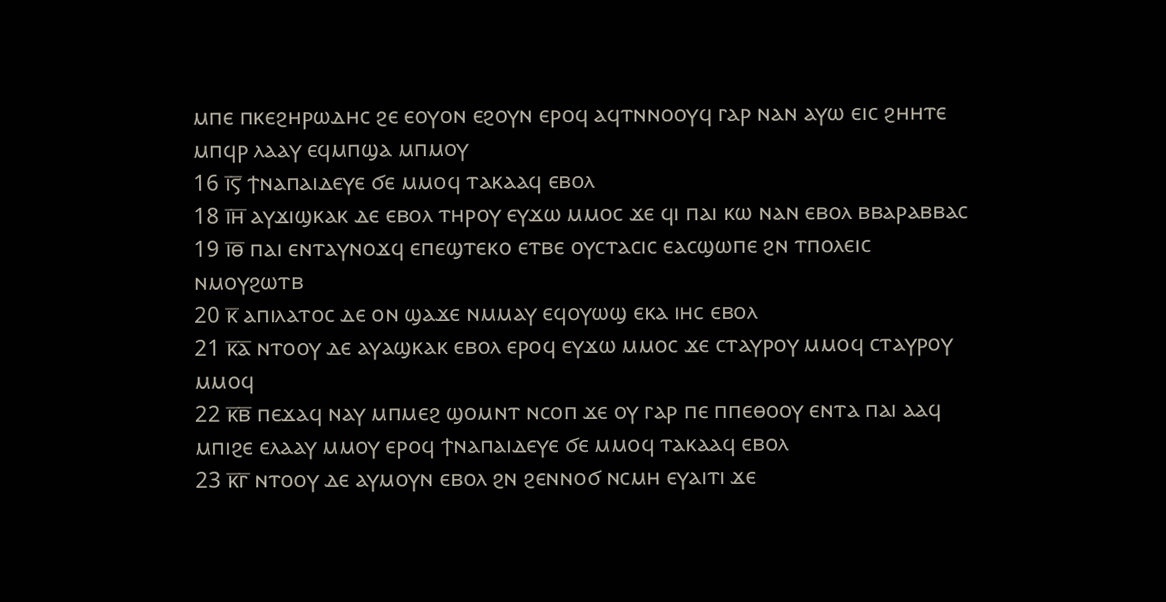ⲙⲡⲉ ⲡⲕⲉϩⲏⲣⲱⲇⲏⲥ ϩⲉ ⲉⲟⲩⲟⲛ ⲉϩⲟⲩⲛ ⲉⲣⲟϥ ⲁϥⲧⲛⲛⲟⲟⲩϥ ⲅⲁⲣ ⲛⲁⲛ ⲁⲩⲱ ⲉⲓⲥ ϩⲏⲏⲧⲉ ⲙⲡϥⲣ ⲗⲁⲁⲩ ⲉϥⲙⲡϣⲁ ⲙⲡⲙⲟⲩ
16 ⲓ̅ⲋ̅ ϯⲛⲁⲡⲁⲓⲇⲉⲩⲉ ϭⲉ ⲙⲙⲟϥ ⲧⲁⲕⲁⲁϥ ⲉⲃⲟⲗ
18 ⲓ̅ⲏ̅ ⲁⲩϫⲓϣⲕⲁⲕ ⲇⲉ ⲉⲃⲟⲗ ⲧⲏⲣⲟⲩ ⲉⲩϫⲱ ⲙⲙⲟⲥ ϫⲉ ϥⲓ ⲡⲁⲓ ⲕⲱ ⲛⲁⲛ ⲉⲃⲟⲗ ⲃⲃⲁⲣⲁⲃⲃⲁⲥ
19 ⲓ̅ⲑ̅ ⲡⲁⲓ ⲉⲛⲧⲁⲩⲛⲟϫϥ ⲉⲡⲉϣⲧⲉⲕⲟ ⲉⲧⲃⲉ ⲟⲩⲥⲧⲁⲥⲓⲥ ⲉⲁⲥϣⲱⲡⲉ ϩⲛ ⲧⲡⲟⲗⲉⲓⲥ ⲛⲙⲟⲩϩⲱⲧⲃ
20 ⲕ̅ ⲁⲡⲓⲗⲁⲧⲟⲥ ⲇⲉ ⲟⲛ ϣⲁϫⲉ ⲛⲙⲙⲁⲩ ⲉϥⲟⲩⲱϣ ⲉⲕⲁ ⲓⲏⲥ ⲉⲃⲟⲗ
21 ⲕ̅ⲁ̅ ⲛⲧⲟⲟⲩ ⲇⲉ ⲁⲩⲁϣⲕⲁⲕ ⲉⲃⲟⲗ ⲉⲣⲟϥ ⲉⲩϫⲱ ⲙⲙⲟⲥ ϫⲉ ⲥⲧⲁⲩⲣⲟⲩ ⲙⲙⲟϥ ⲥⲧⲁⲩⲣⲟⲩ ⲙⲙⲟϥ
22 ⲕ̅ⲃ̅ ⲡⲉϫⲁϥ ⲛⲁⲩ ⲙⲡⲙⲉϩ ϣⲟⲙⲛⲧ ⲛⲥⲟⲡ ϫⲉ ⲟⲩ ⲅⲁⲣ ⲡⲉ ⲡⲡⲉⲑⲟⲟⲩ ⲉⲛⲧⲁ ⲡⲁⲓ ⲁⲁϥ ⲙⲡⲓϩⲉ ⲉⲗⲁⲁⲩ ⲙⲙⲟⲩ ⲉⲣⲟϥ ϯⲛⲁⲡⲁⲓⲇⲉⲩⲉ ϭⲉ ⲙⲙⲟϥ ⲧⲁⲕⲁⲁϥ ⲉⲃⲟⲗ
23 ⲕ̅ⲅ̅ ⲛⲧⲟⲟⲩ ⲇⲉ ⲁⲩⲙⲟⲩⲛ ⲉⲃⲟⲗ ϩⲛ ϩⲉⲛⲛⲟϭ ⲛⲥⲙⲏ ⲉⲩⲁⲓⲧⲓ ϫⲉ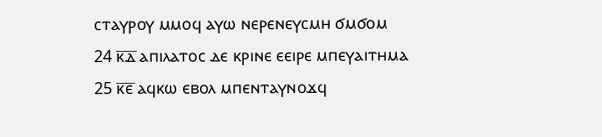ⲥⲧⲁⲩⲣⲟⲩ ⲙⲙⲟϥ ⲁⲩⲱ ⲛⲉⲣⲉⲛⲉⲩⲥⲙⲏ ϭⲙϭⲟⲙ
24 ⲕ̅ⲇ̅ ⲁⲡⲓⲗⲁⲧⲟⲥ ⲇⲉ ⲕⲣⲓⲛⲉ ⲉⲉⲓⲣⲉ ⲙⲡⲉⲩⲁⲓⲧⲏⲙⲁ
25 ⲕ̅ⲉ̅ ⲁϥⲕⲱ ⲉⲃⲟⲗ ⲙⲡⲉⲛⲧⲁⲩⲛⲟϫϥ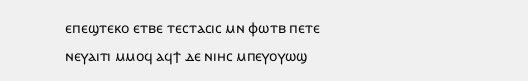ⲉⲡⲉϣⲧⲉⲕⲟ ⲉⲧⲃⲉ ⲧⲉⲥⲧⲁⲥⲓⲥ ⲙⲛ ⲫⲱⲧⲃ ⲡⲉⲧⲉ ⲛⲉⲩⲁⲓⲧⲓ ⲙⲙⲟϥ ⲁϥϯ ⲇⲉ ⲛⲓⲏⲥ ⲙⲡⲉⲩⲟⲩⲱϣ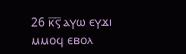26 ⲕ̅ⲋ̅ ⲁⲩⲱ ⲉⲩϫⲓ ⲙⲙⲟϥ ⲉⲃⲟⲗ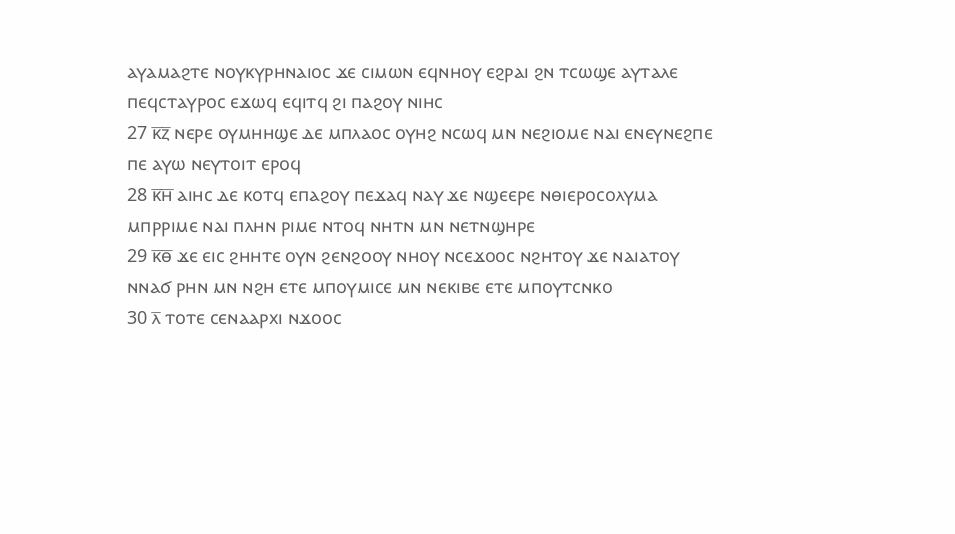ⲁⲩⲁⲙⲁϩⲧⲉ ⲛⲟⲩⲕⲩⲣⲏⲛⲁⲓⲟⲥ ϫⲉ ⲥⲓⲙⲱⲛ ⲉϥⲛⲏⲟⲩ ⲉϩⲣⲁⲓ ϩⲛ ⲧⲥⲱϣⲉ ⲁⲩⲧⲁⲗⲉ ⲡⲉϥⲥⲧⲁⲩⲣⲟⲥ ⲉϫⲱϥ ⲉϥⲓⲧϥ ϩⲓ ⲡⲁϩⲟⲩ ⲛⲓⲏⲥ
27 ⲕ̅ⲍ̅ ⲛⲉⲣⲉ ⲟⲩⲙⲏⲏϣⲉ ⲇⲉ ⲙⲡⲗⲁⲟⲥ ⲟⲩⲏϩ ⲛⲥⲱϥ ⲙⲛ ⲛⲉϩⲓⲟⲙⲉ ⲛⲁⲓ ⲉⲛⲉⲩⲛⲉϩⲡⲉ ⲡⲉ ⲁⲩⲱ ⲛⲉⲩⲧⲟⲓⲧ ⲉⲣⲟϥ
28 ⲕ̅ⲏ̅ ⲁⲓⲏⲥ ⲇⲉ ⲕⲟⲧϥ ⲉⲡⲁϩⲟⲩ ⲡⲉϫⲁϥ ⲛⲁⲩ ϫⲉ ⲛϣⲉⲉⲣⲉ ⲛⲑⲓⲉⲣⲟⲥⲟⲗⲩⲙⲁ ⲙⲡⲣⲣⲓⲙⲉ ⲛⲁⲓ ⲡⲗⲏⲛ ⲣⲓⲙⲉ ⲛⲧⲟϥ ⲛⲏⲧⲛ ⲙⲛ ⲛⲉⲧⲛϣⲏⲣⲉ
29 ⲕ̅ⲑ̅ ϫⲉ ⲉⲓⲥ ϩⲏⲏⲧⲉ ⲟⲩⲛ ϩⲉⲛϩⲟⲟⲩ ⲛⲏⲟⲩ ⲛⲥⲉϫⲟⲟⲥ ⲛϩⲏⲧⲟⲩ ϫⲉ ⲛⲁⲓⲁⲧⲟⲩ ⲛⲛⲁϭ ⲣⲏⲛ ⲙⲛ ⲛϩⲏ ⲉⲧⲉ ⲙⲡⲟⲩⲙⲓⲥⲉ ⲙⲛ ⲛⲉⲕⲓⲃⲉ ⲉⲧⲉ ⲙⲡⲟⲩⲧⲥⲛⲕⲟ
30 ⲗ̅ ⲧⲟⲧⲉ ⲥⲉⲛⲁⲁⲣⲭⲓ ⲛϫⲟⲟⲥ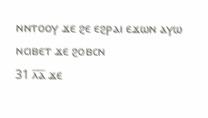ⲛⲛⲧⲟⲟⲩ ϫⲉ ϩⲉ ⲉϩⲣⲁⲓ ⲉϫⲱⲛ ⲁⲩⲱ ⲛⲥⲓⲃⲉⲧ ϫⲉ ϩⲟⲃⲥⲛ
31 ⲗ̅ⲁ̅ ϫⲉ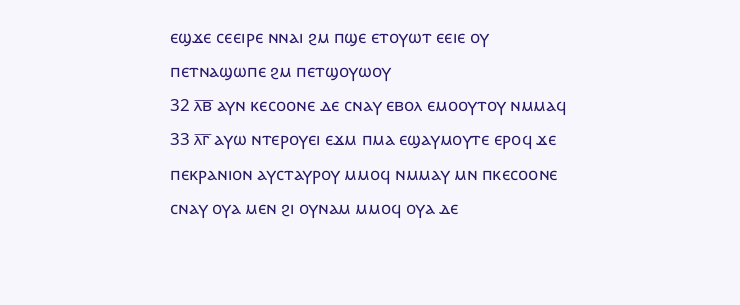ⲉϣϫⲉ ⲥⲉⲉⲓⲣⲉ ⲛⲛⲁⲓ ϩⲙ ⲡϣⲉ ⲉⲧⲟⲩⲱⲧ ⲉⲉⲓⲉ ⲟⲩ ⲡⲉⲧⲛⲁϣⲱⲡⲉ ϩⲙ ⲡⲉⲧϣⲟⲩⲱⲟⲩ
32 ⲗ̅ⲃ̅ ⲁⲩⲛ ⲕⲉⲥⲟⲟⲛⲉ ⲇⲉ ⲥⲛⲁⲩ ⲉⲃⲟⲗ ⲉⲙⲟⲟⲩⲧⲟⲩ ⲛⲙⲙⲁϥ
33 ⲗ̅ⲅ̅ ⲁⲩⲱ ⲛⲧⲉⲣⲟⲩⲉⲓ ⲉϫⲙ ⲡⲙⲁ ⲉϣⲁⲩⲙⲟⲩⲧⲉ ⲉⲣⲟϥ ϫⲉ ⲡⲉⲕⲣⲁⲛⲓⲟⲛ ⲁⲩⲥⲧⲁⲩⲣⲟⲩ ⲙⲙⲟϥ ⲛⲙⲙⲁⲩ ⲙⲛ ⲡⲕⲉⲥⲟⲟⲛⲉ ⲥⲛⲁⲩ ⲟⲩⲁ ⲙⲉⲛ ϩⲓ ⲟⲩⲛⲁⲙ ⲙⲙⲟϥ ⲟⲩⲁ ⲇⲉ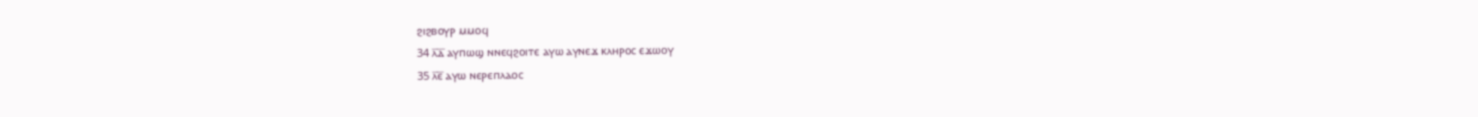ϩⲓϩⲃⲟⲩⲣ ⲙⲙⲟϥ
34 ⲗ̅ⲇ̅ ⲁⲩⲡⲱϣ ⲛⲛⲉϥϩⲟⲓⲧⲉ ⲁⲩⲱ ⲁⲩⲛⲉϫ ⲕⲗⲏⲣⲟⲥ ⲉϫⲱⲟⲩ
35 ⲗ̅ⲉ̅ ⲁⲩⲱ ⲛⲉⲣⲉⲡⲗⲁⲟⲥ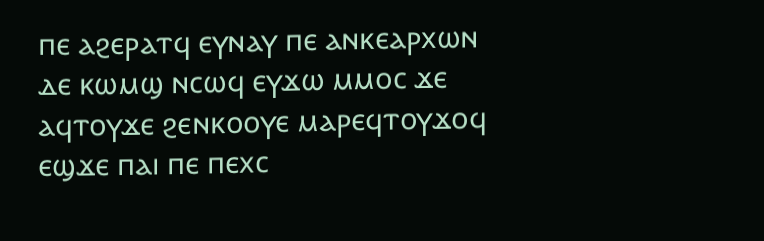ⲡⲉ ⲁϩⲉⲣⲁⲧϥ ⲉⲩⲛⲁⲩ ⲡⲉ ⲁⲛⲕⲉⲁⲣⲭⲱⲛ ⲇⲉ ⲕⲱⲙϣ ⲛⲥⲱϥ ⲉⲩϫⲱ ⲙⲙⲟⲥ ϫⲉ ⲁϥⲧⲟⲩϫⲉ ϩⲉⲛⲕⲟⲟⲩⲉ ⲙⲁⲣⲉϥⲧⲟⲩϫⲟϥ ⲉϣϫⲉ ⲡⲁⲓ ⲡⲉ ⲡⲉⲭⲥ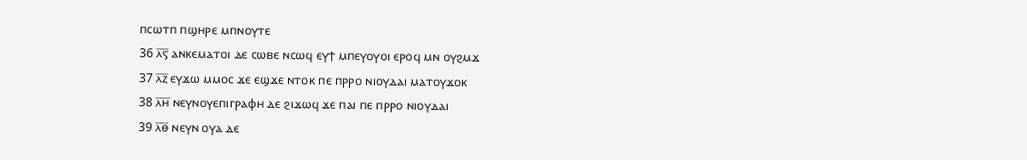ⲡⲥⲱⲧⲡ ⲡϣⲏⲣⲉ ⲙⲡⲛⲟⲩⲧⲉ
36 ⲗ̅ⲋ̅ ⲁⲛⲕⲉⲙⲁⲧⲟⲓ ⲇⲉ ⲥⲱⲃⲉ ⲛⲥⲱϥ ⲉⲩϯ ⲙⲡⲉⲩⲟⲩⲟⲓ ⲉⲣⲟϥ ⲙⲛ ⲟⲩϩⲙϫ
37 ⲗ̅ⲍ̅ ⲉⲩϫⲱ ⲙⲙⲟⲥ ϫⲉ ⲉϣϫⲉ ⲛⲧⲟⲕ ⲡⲉ ⲡⲣⲣⲟ ⲛⲓⲟⲩⲇⲁⲓ ⲙⲁⲧⲟⲩϫⲟⲕ
38 ⲗ̅ⲏ̅ ⲛⲉⲩⲛⲟⲩⲉⲡⲓⲅⲣⲁⲫⲏ ⲇⲉ ϩⲓϫⲱϥ ϫⲉ ⲡⲁⲓ ⲡⲉ ⲡⲣⲣⲟ ⲛⲓⲟⲩⲇⲁⲓ
39 ⲗ̅ⲑ̅ ⲛⲉⲩⲛ ⲟⲩⲁ ⲇⲉ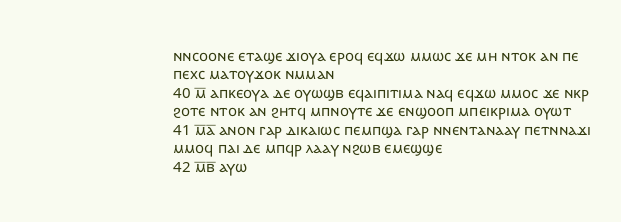ⲛⲛⲥⲟⲟⲛⲉ ⲉⲧⲁϣⲉ ϫⲓⲟⲩⲁ ⲉⲣⲟϥ ⲉϥϫⲱ ⲙⲙⲱⲥ ϫⲉ ⲙⲏ ⲛⲧⲟⲕ ⲁⲛ ⲡⲉ ⲡⲉⲭⲥ ⲙⲁⲧⲟⲩϫⲟⲕ ⲛⲙⲙⲁⲛ
40 ⲙ̅ ⲁⲡⲕⲉⲟⲩⲁ ⲇⲉ ⲟⲩⲱϣⲃ ⲉϥⲁⲓⲡⲓⲧⲓⲙⲁ ⲛⲁϥ ⲉϥϫⲱ ⲙⲙⲟⲥ ϫⲉ ⲛⲕⲣ ϩⲟⲧⲉ ⲛⲧⲟⲕ ⲁⲛ ϩⲏⲧϥ ⲙⲡⲛⲟⲩⲧⲉ ϫⲉ ⲉⲛϣⲟⲟⲡ ⲙⲡⲉⲓⲕⲣⲓⲙⲁ ⲟⲩⲱⲧ
41 ⲙ̅ⲁ̅ ⲁⲛⲟⲛ ⲅⲁⲣ ⲇⲓⲕⲁⲓⲱⲥ ⲡⲉⲙⲡϣⲁ ⲅⲁⲣ ⲛⲛⲉⲛⲧⲁⲛⲁⲁⲩ ⲡⲉⲧⲛⲛⲁϫⲓ ⲙⲙⲟϥ ⲡⲁⲓ ⲇⲉ ⲙⲡϥⲣ ⲗⲁⲁⲩ ⲛϩⲱⲃ ⲉⲙⲉϣϣⲉ
42 ⲙ̅ⲃ̅ ⲁⲩⲱ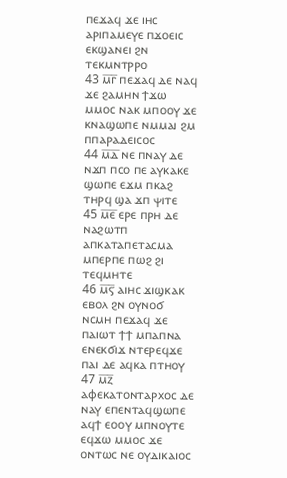ⲡⲉϫⲁϥ ϫⲉ ⲓⲏⲥ ⲁⲣⲓⲡⲁⲙⲉⲩⲉ ⲡϫⲟⲉⲓⲥ ⲉⲕϣⲁⲛⲉⲓ ϩⲛ ⲧⲉⲕⲙⲛⲧⲣⲣⲟ
43 ⲙ̅ⲅ̅ ⲡⲉϫⲁϥ ⲇⲉ ⲛⲁϥ ϫⲉ ϩⲁⲙⲏⲛ ϯϫⲱ ⲙⲙⲟⲥ ⲛⲁⲕ ⲙⲡⲟⲟⲩ ϫⲉ ⲕⲛⲁϣⲱⲡⲉ ⲛⲙⲙⲁⲓ ϩⲙ ⲡⲡⲁⲣⲁⲇⲉⲓⲥⲟⲥ
44 ⲙ̅ⲇ̅ ⲛⲉ ⲡⲛⲁⲩ ⲇⲉ ⲛϫⲡ ⲡⲥⲟ ⲡⲉ ⲁⲩⲕⲁⲕⲉ ϣⲱⲡⲉ ⲉϫⲙ ⲡⲕⲁϩ ⲧⲏⲣϥ ϣⲁ ϫⲡ ⲯⲓⲧⲉ
45 ⲙ̅ⲉ̅ ⲉⲣⲉ ⲡⲣⲏ ⲇⲉ ⲛⲁϩⲱⲧⲡ ⲁⲡⲕⲁⲧⲁⲡⲉⲧⲁⲥⲙⲁ ⲙⲡⲉⲣⲡⲉ ⲡⲱϩ ϩⲓ ⲧⲉϥⲙⲏⲧⲉ
46 ⲙ̅ⲋ̅ ⲁⲓⲏⲥ ϫⲓϣⲕⲁⲕ ⲉⲃⲟⲗ ϩⲛ ⲟⲩⲛⲟϭ ⲛⲥⲙⲏ ⲡⲉϫⲁϥ ϫⲉ ⲡⲁⲓⲱⲧ ϯϯ ⲙⲡⲁⲡⲛⲁ ⲉⲛⲉⲕϭⲓϫ ⲛⲧⲉⲣⲉϥϫⲉ ⲡⲁⲓ ⲇⲉ ⲁϥⲕⲁ ⲡⲧⲏⲟⲩ
47 ⲙ̅ⲍ̅ ⲁⲫⲉⲕⲁⲧⲟⲛⲧⲁⲣⲭⲟⲥ ⲇⲉ ⲛⲁⲩ ⲉⲡⲉⲛⲧⲁϥϣⲱⲡⲉ ⲁϥϯ ⲉⲟⲟⲩ ⲙⲡⲛⲟⲩⲧⲉ ⲉϥϫⲱ ⲙⲙⲟⲥ ϫⲉ ⲟⲛⲧⲱⲥ ⲛⲉ ⲟⲩⲇⲓⲕⲁⲓⲟⲥ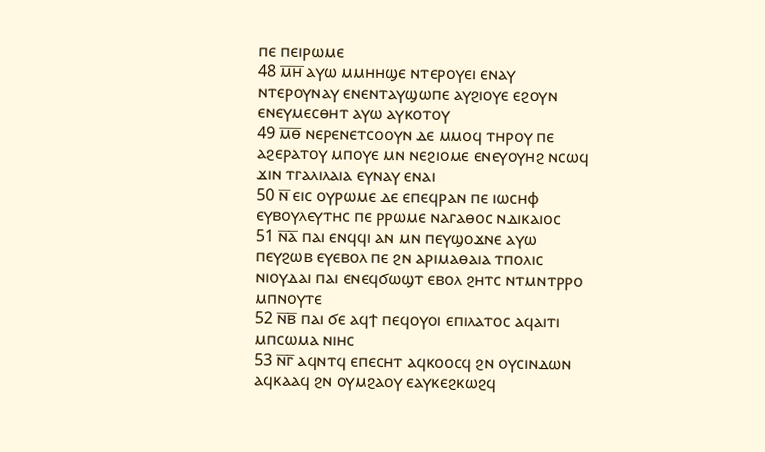ⲡⲉ ⲡⲉⲓⲣⲱⲙⲉ
48 ⲙ̅ⲏ̅ ⲁⲩⲱ ⲙⲙⲏⲏϣⲉ ⲛⲧⲉⲣⲟⲩⲉⲓ ⲉⲛⲁⲩ ⲛⲧⲉⲣⲟⲩⲛⲁⲩ ⲉⲛⲉⲛⲧⲁⲩϣⲱⲡⲉ ⲁⲩϩⲓⲟⲩⲉ ⲉϩⲟⲩⲛ ⲉⲛⲉⲩⲙⲉⲥⲑⲏⲧ ⲁⲩⲱ ⲁⲩⲕⲟⲧⲟⲩ
49 ⲙ̅ⲑ̅ ⲛⲉⲣⲉⲛⲉⲧⲥⲟⲟⲩⲛ ⲇⲉ ⲙⲙⲟϥ ⲧⲏⲣⲟⲩ ⲡⲉ ⲁϩⲉⲣⲁⲧⲟⲩ ⲙⲡⲟⲩⲉ ⲙⲛ ⲛⲉϩⲓⲟⲙⲉ ⲉⲛⲉⲩⲟⲩⲏϩ ⲛⲥⲱϥ ϫⲓⲛ ⲧⲅⲁⲗⲓⲗⲁⲓⲁ ⲉⲩⲛⲁⲩ ⲉⲛⲁⲓ
50 ⲛ̅ ⲉⲓⲥ ⲟⲩⲣⲱⲙⲉ ⲇⲉ ⲉⲡⲉϥⲣⲁⲛ ⲡⲉ ⲓⲱⲥⲏⲫ ⲉⲩⲃⲟⲩⲗⲉⲩⲧⲏⲥ ⲡⲉ ⲣⲣⲱⲙⲉ ⲛⲁⲅⲁⲑⲟⲥ ⲛⲇⲓⲕⲁⲓⲟⲥ
51 ⲛ̅ⲁ̅ ⲡⲁⲓ ⲉⲛϥϥⲓ ⲁⲛ ⲙⲛ ⲡⲉⲩϣⲟϫⲛⲉ ⲁⲩⲱ ⲡⲉⲩϩⲱⲃ ⲉⲩⲉⲃⲟⲗ ⲡⲉ ϩⲛ ⲁⲣⲓⲙⲁⲑⲁⲓⲁ ⲧⲡⲟⲗⲓⲥ ⲛⲓⲟⲩⲇⲁⲓ ⲡⲁⲓ ⲉⲛⲉϥϭⲱϣⲧ ⲉⲃⲟⲗ ϩⲏⲧⲥ ⲛⲧⲙⲛⲧⲣⲣⲟ ⲙⲡⲛⲟⲩⲧⲉ
52 ⲛ̅ⲃ̅ ⲡⲁⲓ ϭⲉ ⲁϥϯ ⲡⲉϥⲟⲩⲟⲓ ⲉⲡⲓⲗⲁⲧⲟⲥ ⲁϥⲁⲓⲧⲓ ⲙⲡⲥⲱⲙⲁ ⲛⲓⲏⲥ
53 ⲛ̅ⲅ̅ ⲁϥⲛⲧϥ ⲉⲡⲉⲥⲏⲧ ⲁϥⲕⲟⲟⲥϥ ϩⲛ ⲟⲩⲥⲓⲛⲇⲱⲛ ⲁϥⲕⲁⲁϥ ϩⲛ ⲟⲩⲙϩⲁⲟⲩ ⲉⲁⲩⲕⲉϩⲕⲱϩϥ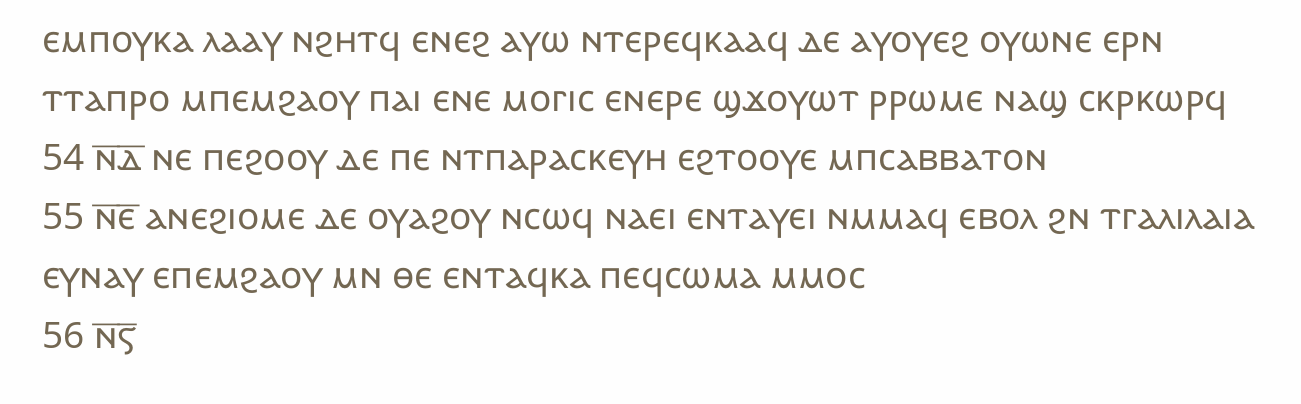ⲉⲙⲡⲟⲩⲕⲁ ⲗⲁⲁⲩ ⲛϩⲏⲧϥ ⲉⲛⲉϩ ⲁⲩⲱ ⲛⲧⲉⲣⲉϥⲕⲁⲁϥ ⲇⲉ ⲁⲩⲟⲩⲉϩ ⲟⲩⲱⲛⲉ ⲉⲣⲛ ⲧⲧⲁⲡⲣⲟ ⲙⲡⲉⲙϩⲁⲟⲩ ⲡⲁⲓ ⲉⲛⲉ ⲙⲟⲅⲓⲥ ⲉⲛⲉⲣⲉ ϣϫⲟⲩⲱⲧ ⲣⲣⲱⲙⲉ ⲛⲁϣ ⲥⲕⲣⲕⲱⲣϥ
54 ⲛ̅ⲇ̅ ⲛⲉ ⲡⲉϩⲟⲟⲩ ⲇⲉ ⲡⲉ ⲛⲧⲡⲁⲣⲁⲥⲕⲉⲩⲏ ⲉϩⲧⲟⲟⲩⲉ ⲙⲡⲥⲁⲃⲃⲁⲧⲟⲛ
55 ⲛ̅ⲉ̅ ⲁⲛⲉϩⲓⲟⲙⲉ ⲇⲉ ⲟⲩⲁϩⲟⲩ ⲛⲥⲱϥ ⲛⲁⲉⲓ ⲉⲛⲧⲁⲩⲉⲓ ⲛⲙⲙⲁϥ ⲉⲃⲟⲗ ϩⲛ ⲧⲅⲁⲗⲓⲗⲁⲓⲁ ⲉⲩⲛⲁⲩ ⲉⲡⲉⲙϩⲁⲟⲩ ⲙⲛ ⲑⲉ ⲉⲛⲧⲁϥⲕⲁ ⲡⲉϥⲥⲱⲙⲁ ⲙⲙⲟⲥ
56 ⲛ̅ⲋ̅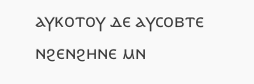ⲁⲩⲕⲟⲧⲟⲩ ⲇⲉ ⲁⲩⲥⲟⲃⲧⲉ ⲛϩⲉⲛϩⲏⲛⲉ ⲙⲛ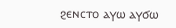ϩⲉⲛⲥⲧⲟ ⲁⲩⲱ ⲁⲩϭⲱ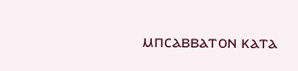ⲙⲡⲥⲁⲃⲃⲁⲧⲟⲛ ⲕⲁⲧⲁ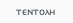ⲧⲉⲛⲧⲟⲗⲏ